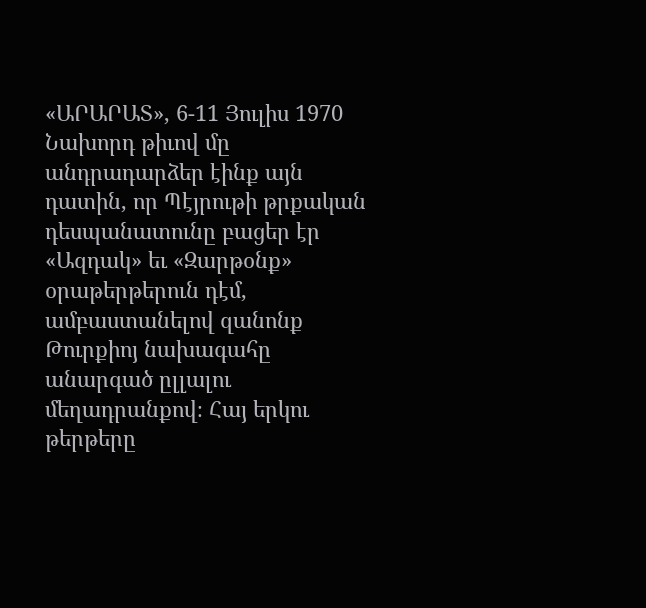«ԱՐԱՐԱՏ», 6-11 Յուլիս 1970
Նախորդ թիւով մը անդրադարձեր էինք այն դատին, որ Պէյրութի թրքական դեսպանատունը բացեր էր «Ազդակ» եւ «Զարթօնք» օրաթերթերուն դէմ, ամբաստանելով զանոնք Թուրքիոյ նախագահը անարգած ըլլալու մեղադրանքով։ Հայ երկու թերթերը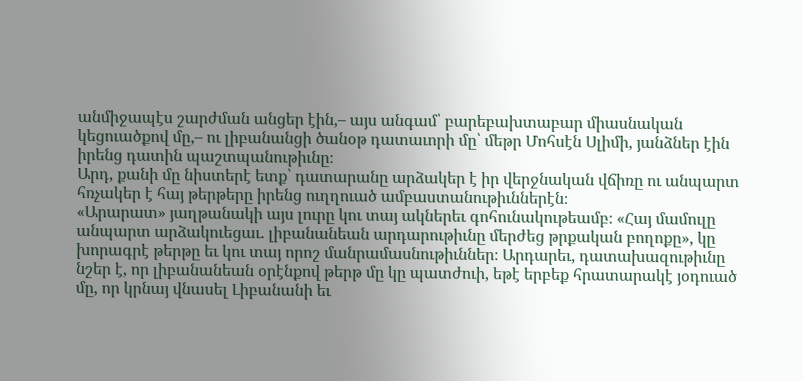անմիջապէս շարժման անցեր էին,– այս անգամ՝ բարեբախտաբար միասնական կեցուածքով մը,– ու լիբանանցի ծանօթ դատաւորի մը՝ մեթր Մոհսէն Սլիմի, յանձներ էին իրենց դատին պաշտպանութիւնը։
Արդ, քանի մը նիստերէ ետք՝ դատարանը արձակեր է իր վերջնական վճիռը ու անպարտ հռչակեր է հայ թերթերը իրենց ուղղուած ամբաստանութիւններէն։
«Արարատ» յաղթանակի այս լուրը կու տայ ակներեւ գոհունակութեամբ։ «Հայ մամուլը անպարտ արձակուեցաւ. լիբանանեան արդարութիւնը մերժեց թրքական բողոքը», կը խորագրէ թերթը եւ կու տայ որոշ մանրամասնութիւններ։ Արդարեւ, դատախազութիւնը նշեր է, որ լիբանանեան օրէնքով թերթ մը կը պատժուի, եթէ երբեք հրատարակէ յօդուած մը, որ կրնայ վնասել Լիբանանի եւ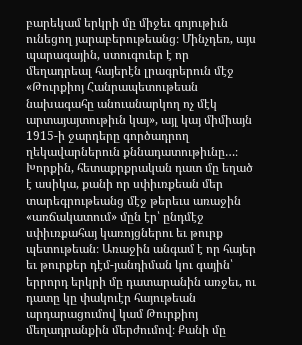բարեկամ երկրի մը միջեւ գոյութիւն ունեցող յարաբերութեանց։ Մինչդեռ, այս պարագային, ստուգուեր է որ մեղադրեալ հայերէն լրագրերուն մէջ «Թուրքիոյ Հանրապետութեան նախագահը անուանարկող ոչ մէկ արտայայտութիւն կայ», այլ կայ միմիայն 1915-ի ջարդերը գործադրող ղեկավարներուն քննադատութիւնը…։
Խորքին, հետաքրքրական դատ մը եղած է ասիկա, քանի որ սփիւռքեան մեր տարեգրութեանց մէջ թերեւս առաջին «առճակատում» մըն էր՝ ընդմէջ սփիւռքահայ կառոյցներու եւ թուրք պետութեան։ Առաջին անգամ է որ հայեր եւ թուրքեր դէմ-յանդիման կու գային՝ երրորդ երկրի մը դատարանին առջեւ, ու դատը կը փակուէր հայութեան արդարացումով կամ Թուրքիոյ մեղադրանքին մերժումով։ Քանի մը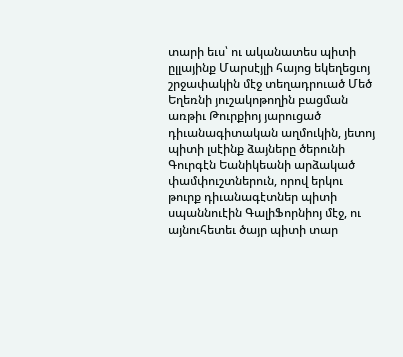տարի եւս՝ ու ականատես պիտի ըլլայինք Մարսէյլի հայոց եկեղեցւոյ շրջափակին մէջ տեղադրուած Մեծ Եղեռնի յուշակոթողին բացման առթիւ Թուրքիոյ յարուցած դիւանագիտական աղմուկին, յետոյ պիտի լսէինք ձայները ծերունի Գուրգէն Եանիկեանի արձակած փամփուշտներուն, որով երկու թուրք դիւանագէտներ պիտի սպաննուէին ԳալիՖորնիոյ մէջ, ու այնուհետեւ ծայր պիտի տար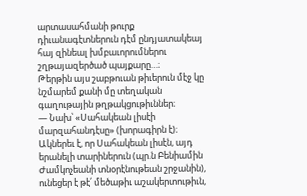արտասահմանի թուրք դիւանագէտներուն դէմ ընդյատակեայ հայ զինեալ խմբաւորումներու շղթայազերծած պայքարը…։
Թերթին այս շաբթուան թիւերուն մէջ կը նշմարեմ քանի մը տեղական գաղութային թղթակցութիւններ։
— Նախ՝ «Սահակեան լիսէի մարզահանդէսը» (խորագիրն է)։ Ակներեւ է, որ Սահակեան լիսէն, այդ երանելի տարիներուն (պր.ն Բենիամին Ժամկոչեանի տնօրէնութեան շրջանին), ունեցեր է թէ՛ մեծաթիւ աշակերտութիւն,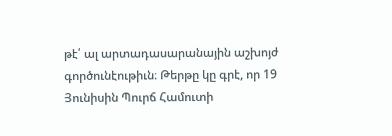թէ՛ ալ արտադասարանային աշխոյժ գործունէութիւն։ Թերթը կը գրէ, որ 19 Յունիսին Պուրճ Համուտի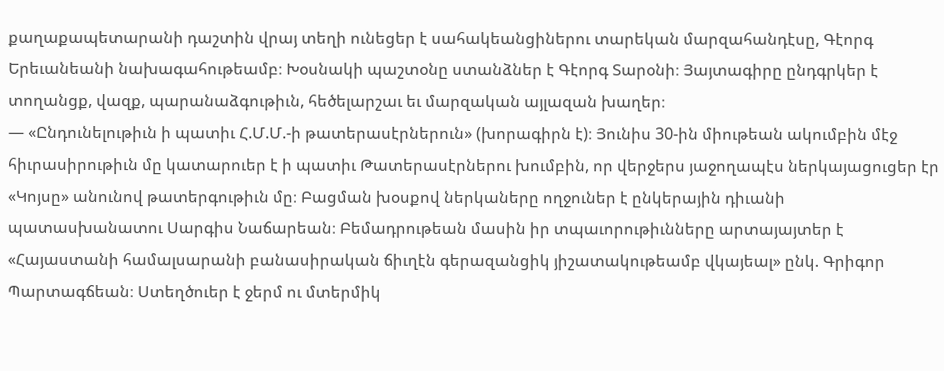քաղաքապետարանի դաշտին վրայ տեղի ունեցեր է սահակեանցիներու տարեկան մարզահանդէսը, Գէորգ Երեւանեանի նախագահութեամբ։ Խօսնակի պաշտօնը ստանձներ է Գէորգ Տարօնի։ Յայտագիրը ընդգրկեր է տողանցք, վազք, պարանաձգութիւն, հեծելարշաւ եւ մարզական այլազան խաղեր։
— «Ընդունելութիւն ի պատիւ Հ.Մ.Մ.-ի թատերասէրներուն» (խորագիրն է)։ Յունիս 30-ին միութեան ակումբին մէջ հիւրասիրութիւն մը կատարուեր է ի պատիւ Թատերասէրներու խումբին, որ վերջերս յաջողապէս ներկայացուցեր էր «Կոյսը» անունով թատերգութիւն մը։ Բացման խօսքով ներկաները ողջուներ է ընկերային դիւանի պատասխանատու Սարգիս Նաճարեան։ Բեմադրութեան մասին իր տպաւորութիւնները արտայայտեր է «Հայաստանի համալսարանի բանասիրական ճիւղէն գերազանցիկ յիշատակութեամբ վկայեալ» ընկ. Գրիգոր Պարտագճեան։ Ստեղծուեր է ջերմ ու մտերմիկ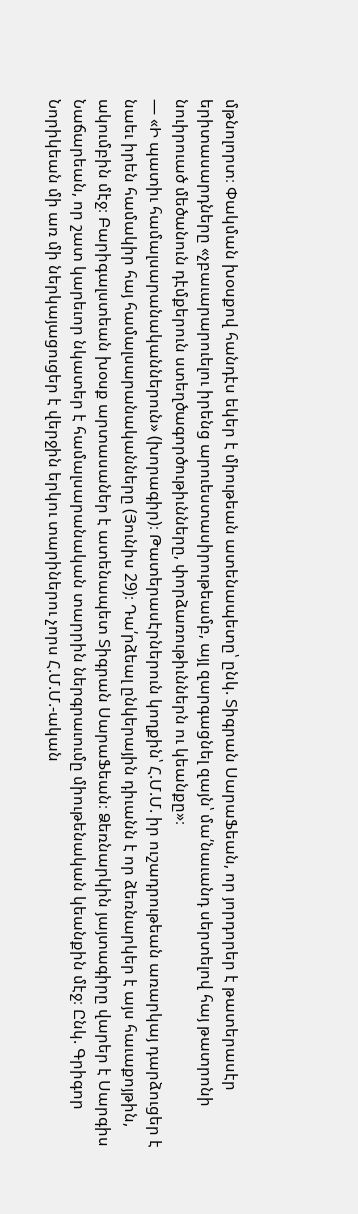մթնոլորտ։ Փակման խօսքով հանդէս եկեր է միութեան ատենապետը՝ ընկ. Տիգրան ՍարաՖեան, որ յորդորեր է թատերասէր երիտասարդները «չբաւարարուելու իրենց արուեստասիրութեամբ, այլ զարգացնել զայն՝ մա՛նաւանդ սերտելով հայ թատրոնի նուիրուած մեծանուն դէմքերուն ստեղծագործութիւնները, փորձառութիւններն ու կեանքը»։
— «Ի պատիւ համալսարանականներուն» (խորագիր)։ Թատերասէրներուն կողքին՝ Հ.Մ.Մ. իր ուշադրութեան առարկայ դարձուցեր է նաեւ իրեն համակիր հայ համալսարանականները (Յունիս 29)։ Դա՛րձեալ ընկերային դիւանն է որ ձեռնարկեր է այս հաւաքոյթին, ակումբին մէջ։ Բարիգալստեան խօսք արտասաներ է ատենապետ Տիգրան ՍարաՖեան։ Ձեռնարկին յայտագիրը վարեր է Սարգիս Նաճարեան, որ շատ կարեւոր նկատեր է համալսարանական տարրին ներգրաւումը միութենական կեանքին մէջ։ Ընկ. Գրիգոր Նորիկեան մի առ մի ներկայացուցեր է վերջին երկու տարիներու չորս Հ.Մ.Մ.-ական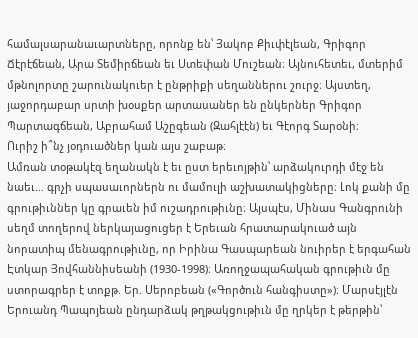համալսարանաւարտները, որոնք են՝ Յակոբ Քիւփէլեան, Գրիգոր Ճէրէճեան, Արա Տեմիրճեան եւ Ստեփան Մուշեան։ Այնուհետեւ, մտերիմ մթնոլորտը շարունակուեր է ընթրիքի սեղաններու շուրջ։ Այստեղ, յաջորդաբար սրտի խօսքեր արտասաներ են ընկերներ Գրիգոր Պարտագճեան, Աբրահամ Աշըգեան (Զահլէէն) եւ Գէորգ Տարօնի։
Ուրիշ ի՞նչ յօդուածներ կան այս շաբաթ։
Ամռան տօթակէզ եղանակն է եւ ըստ երեւոյթին՝ արձակուրդի մէջ են նաեւ… գրչի սպասաւորներն ու մամուլի աշխատակիցները։ Լոկ քանի մը գրութիւններ կը գրաւեն իմ ուշադրութիւնը։ Այսպէս, Մինաս Գանգրունի սեղմ տողերով ներկայացուցեր է Երեւան հրատարակուած այն նորատիպ մենագրութիւնը, որ Իրինա Գասպարեան նուիրեր է երգահան Էտկար Յովհաննիսեանի (1930-1998)։ Առողջապահական գրութիւն մը ստորագրեր է տոքթ. Եր. Սերոբեան («Գործուն հանգիստը»)։ Մարսէյլէն Երուանդ Պապոյեան ընդարձակ թղթակցութիւն մը ղրկեր է թերթին՝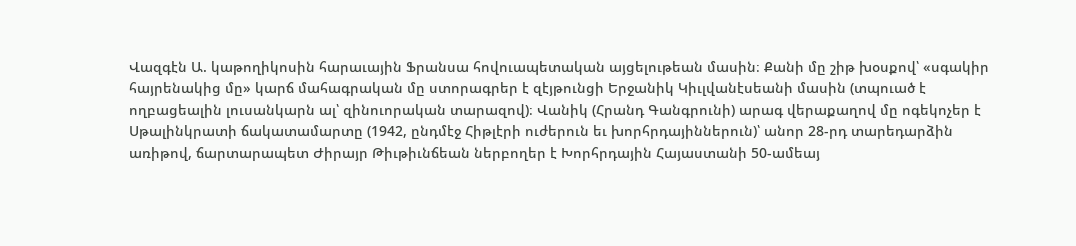Վազգէն Ա. կաթողիկոսին հարաւային Ֆրանսա հովուապետական այցելութեան մասին։ Քանի մը շիթ խօսքով՝ «սգակիր հայրենակից մը» կարճ մահագրական մը ստորագրեր է զէյթունցի Երջանիկ Կիւլվանէսեանի մասին (տպուած է ողբացեալին լուսանկարն ալ՝ զինուորական տարազով)։ Վանիկ (Հրանդ Գանգրունի) արագ վերաքաղով մը ոգեկոչեր է Սթալինկրատի ճակատամարտը (1942, ընդմէջ Հիթլէրի ուժերուն եւ խորհրդայիններուն)՝ անոր 28-րդ տարեդարձին առիթով, ճարտարապետ Ժիրայր Թիւթիւնճեան ներբողեր է Խորհրդային Հայաստանի 50-ամեայ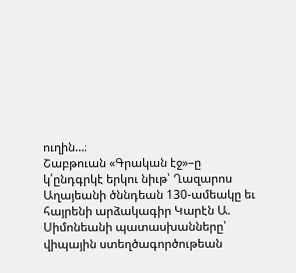ուղին…։
Շաբթուան «Գրական էջ»–ը կ՛ընդգրկէ երկու նիւթ՝ Ղազարոս Աղայեանի ծննդեան 130-ամեակը եւ հայրենի արձակագիր Կարէն Ա. Սիմոնեանի պատասխանները՝ վիպային ստեղծագործութեան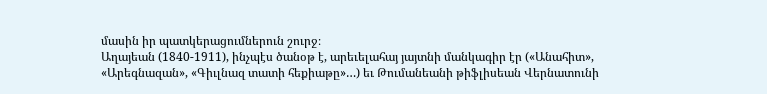մասին իր պատկերացումներուն շուրջ։
Աղայեան (1840-1911), ինչպէս ծանօթ է, արեւելահայ յայտնի մանկագիր էր («Անահիտ», «Արեգնազան», «Գիւլնազ տատի հեքիաթը»…) եւ Թումանեանի թիֆլիսեան Վերնատունի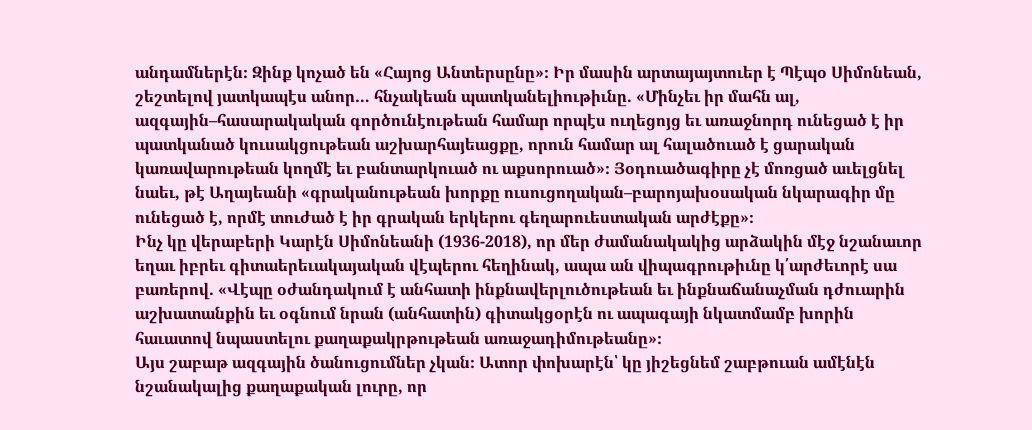անդամներէն։ Զինք կոչած են «Հայոց Անտերսընը»։ Իր մասին արտայայտուեր է Պէպօ Սիմոնեան, շեշտելով յատկապէս անոր… հնչակեան պատկանելիութիւնը. «Մինչեւ իր մահն ալ, ազգային–հասարակական գործունէութեան համար որպէս ուղեցոյց եւ առաջնորդ ունեցած է իր պատկանած կուսակցութեան աշխարհայեացքը, որուն համար ալ հալածուած է ցարական կառավարութեան կողմէ եւ բանտարկուած ու աքսորուած»։ Յօդուածագիրը չէ մոռցած աւելցնել նաեւ, թէ Աղայեանի «գրականութեան խորքը ուսուցողական–բարոյախօսական նկարագիր մը ունեցած է, որմէ տուժած է իր գրական երկերու գեղարուեստական արժէքը»։
Ինչ կը վերաբերի Կարէն Սիմոնեանի (1936-2018), որ մեր ժամանակակից արձակին մէջ նշանաւոր եղաւ իբրեւ գիտաերեւակայական վէպերու հեղինակ, ապա ան վիպագրութիւնը կ՛արժեւորէ սա բառերով. «Վէպը օժանդակում է անհատի ինքնավերլուծութեան եւ ինքնաճանաչման դժուարին աշխատանքին եւ օգնում նրան (անհատին) գիտակցօրէն ու ապագայի նկատմամբ խորին հաւատով նպաստելու քաղաքակրթութեան առաջադիմութեանը»։
Այս շաբաթ ազգային ծանուցումներ չկան։ Ատոր փոխարէն՝ կը յիշեցնեմ շաբթուան ամէնէն նշանակալից քաղաքական լուրը, որ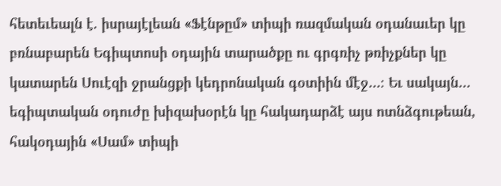հետեւեալն է. իսրայէլեան «Ֆէնթըմ» տիպի ռազմական օդանաւեր կը բռնաբարեն Եգիպտոսի օդային տարածքը ու գրգռիչ թռիչքներ կը կատարեն Սուէզի ջրանցքի կեդրոնական գօտիին մէջ…։ Եւ սակայն… եգիպտական օդուժը խիզախօրէն կը հակադարձէ այս ոտնձգութեան, հակօդային «Սամ» տիպի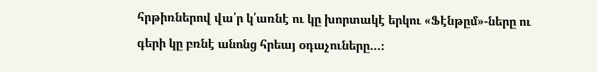հրթիռներով վա՛ր կ՛առնէ ու կը խորտակէ երկու «Ֆէնթըմ»-ները ու գերի կը բռնէ անոնց հրեայ օդաչուները…։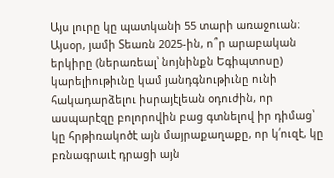Այս լուրը կը պատկանի 55 տարի առաջուան։
Այսօր, յամի Տեառն 2025-ին, ո՞ր արաբական երկիրը (ներառեալ՝ նոյնինքն Եգիպտոսը) կարելիութիւնը կամ յանդգնութիւնը ունի հակադարձելու իսրայէլեան օդուժին, որ ասպարէզը բոլորովին բաց գտնելով իր դիմաց՝ կը հրթիռակոծէ այն մայրաքաղաքը, որ կ՛ուզէ, կը բռնագրաւէ դրացի այն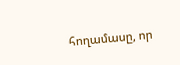հողամասը, որ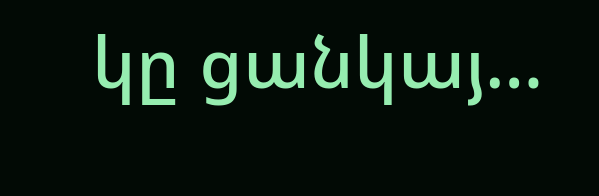կը ցանկայ…